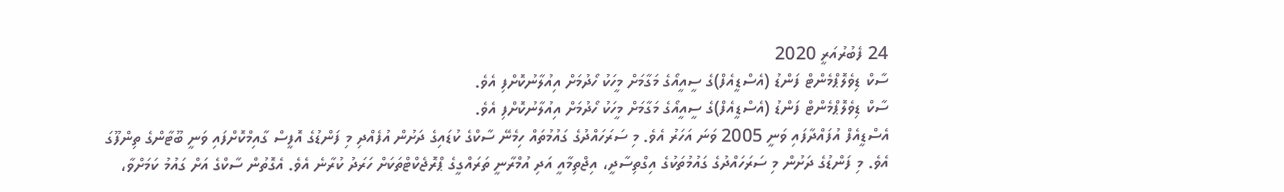24 ފެބުރުއަރީ 2020
ސާކް ޑިވެލޮޕްމެންޓް ފަންޑު (އެސްޑީއެފް)ގެ ސީއީއޯގެ މަގާމަށް މީހަކު ހޯދުމަށް އިއުލާނުކޮށްފި އެވެ.
ސާކް ޑިވެލޮޕްމެންޓް ފަންޑު (އެސްޑީއެފް)ގެ ސީއީއޯގެ މަގާމަށް މީހަކު ހޯދުމަށް އިއުލާނުކޮށްފި އެވެ.
އެސްޑީއެފް އުފައްދާފައި ވަނީ 2005 ވަނަ އަހަރު އެވެ. މި ސަރަހައްދުގެ ގައުމުތައް ހިމެނޭ ސާކްގެ ކުޑައިގެ ދަށުން އުފެއްދި މި ފަންޑުގެ އޮފީސް ގާއިމްކޮށްފައި ވަނީ ބޫޓާންގެ ތިންފޫގަ އެވެ. މި ފަންޑުގެ ދަށުން މި ސަރަހައްދުގެ ގައުމުތަކުގެ އިގްތިސާދީ، އިޖްތިމާއީ އަދި އުމްރާނީ ތަރައްގީގެ ޕްރޮޖެކްޓްތަކަށް ހަރަދު ކުރާނެ އެވެ. އެގޮތުން ސާކްގެ އަށް ގައުމު ކަމަށްވާ،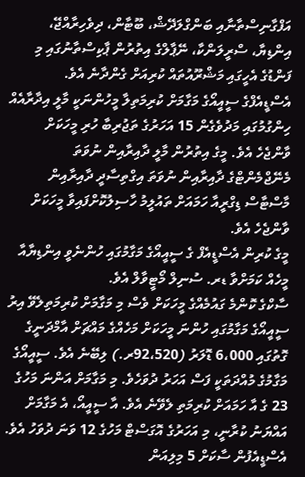އަފްގާނިސްތާނާއި ބަންގްލަދޭޝް، ބޫޓާން، ދިވެހިރާއްޖޭ، އިންޑިޔާ، ސްރީލަންކާ، ނޭޕާލްގެ އިތުރުން ޕާކިސްތާނުގައި މި ފަންޑުގެ އެހީގައި މަޝްރޫއުތައް ކުރިއަށް ގެންދާނެ އެވެ.
އެސްޑީއެފްގެ ސީއީއޯގެ މަގާމަށް ކުރިމަތިލާ މީހުންނަކީ މާލީ އިދާރާއެއް ހިންގުމުގައި މަދުވެގެން 15 އަހަރުގެ ތަޖުރިބާ ހުރި މީހަކަށް ވާންޖެހެ އެވެ. މީގެ އިތުރުން މާލީ ދާއިރާއިން ނުވަތަ މެނޭޖްމެންޓްގެ ދާއިރާއިން ނުވަތަ އިގްތިސާދީ ދާއިރާއިން މާސްޓާސް ޑިގްރީއާ ހަމައަށް ތައުލީމު ހާސިލުކޮށްފައިވާ މީހަކަށް ވާންޖެހެ އެވެ.
މީގެ ކުރިން އެސްޑީއެފް ގެ ސީއީއޯގެ މަގާމުގައި ހުންނެވީ އިންޑިޔާއާ މީހެއް ކަމަށްވާ ޑރ. ސުނިލް މޯޓީވާލް އެވެ.
ސާކްގެ ކޮންމެ ގައުމެއްގެ މީހަކަށް ވެސް މި މަގާމަށް ކުރިމަތިލެވޭ އިރު ސީއީއޯގެ މަގާމުގައި ހުންނަ މީހަކަށް މަހެއްގެ މައްޗަށް އާމްދަނީގެ ގޮތުގައި 6،000 ޑޮލަރު (92،520ރ.) ލިބޭނެ އެވެ. ސީއީއޯގެ މަގާމުގެ މުއްދަތަކީ ފަސް އަހަރު ދުވަހެވެ. މި މަގާމަށް އަންނަ މަހުގެ 23 ގެ އާ ހަމައަށް ކުރިމަތި ލެވޭނެ އެވެ. އާ ސީއީއޯ، އެ މަގާމަށް އައްޔަނު ކުރާނީ، މި އަހަރުގެ އޮގަސްޓް މަހުގެ 12 ވަނަ ދުވަހު އެވެ.
އެސްޑީއެފުން ސާކަށް 5 މިލިއަން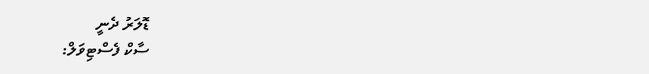ޑޮލަރު ދެނީ
ސާކް ފެސްޓިވަލް: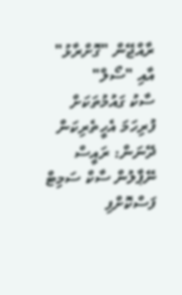ރާއްޖޭން "ގޮށްރާޅު" އާއި "ސޯލް"
ސާކު ގައުމުތަކަށް ފުރިހަމަ އެހީތެރިކަން ދޭނަން: ރައީސް
ނޭޕާލުން ސާކް ސަމިޓް ފަސްކޮށްފި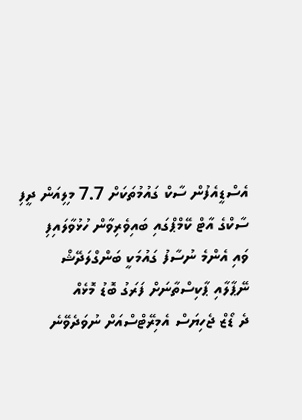އެސްޑީއެފުން ސާކް ގައުމުތަކަށް 7.7 މިލިއަން ދީފި
ސާކްގެ އާޓް ކޭމްޕްގައި ބައިވެރިވާން ހުޅުވާލައިފި
ވައި އެންމެ ނުސާފު ގައުމަކީ ބަންގްލަދޭޝް
ނޭޕާލާއި ޕާކިސްތާނަށް ފަރަގު ބޮޑު މޮޅެއް
ދެ ޑޯޒް ޖެހިޔަސް އެމިރޭޓްސްއަށް ނުވަދެވޭނެ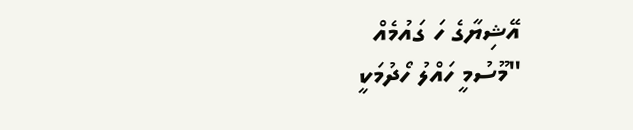އޭޝިޔާގެ ހަ ގައުމެއް
"މޫސުމީ ހައްލު ހޯދުމަކީ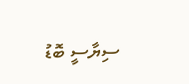ސިޔާސީ ބޮޑު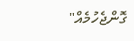ގޮންޖެހުމެއް"